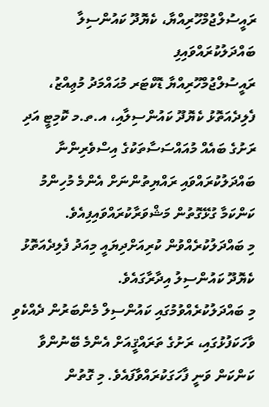ރައީސުލްޖުމްހޫރިއްޔާ، ކެޔޮދޫ ކައުންސިލާ ބައްދަލުކުރައްވައިފި
ރައީސުލްޖުމްހޫރިއްޔާ ޑޮކްޓަރ މުޙައްމަދު މުޢިއްޒު، ފެލިދެއަތޮޅު ކެޔޮދޫ ކައުންސިލާއި، އ.ތ.މ ކޮމިޓީ އަދި ރަށުގެ ބައެއް މުއައްސަސާތަކުގެ އިސްވެރިންނާ ބައްދަލުކުރައްވައި ރައްޔިތުންނަށް އެންމެ މުހިންމު ކަންކަމާ ގުޅޭގޮތުން މަޝްވަރާކުރައްވައިފިއެވެ.
މި ބައްދަލުކުރެއްވުން ކުރިއަށްދިޔައީ މިއަދު ފެލިދެއަތޮޅު ކެޔޮދޫ ކައުންސިލު އިދާރާގައެވެ.
މި ބައްދަލުކުރެއްވުމުގައި ކައުންސިލް މެންބަރުން ދެއްކެވި ވާހަކަފުޅުގައި، ރަށުގެ ތަރައްޤީއަށް އެންމެ ބޭނުންވާ ކަންކަން ވަނީ ފާހަގަކުރައްވާފައެވެ. މި ގޮތުން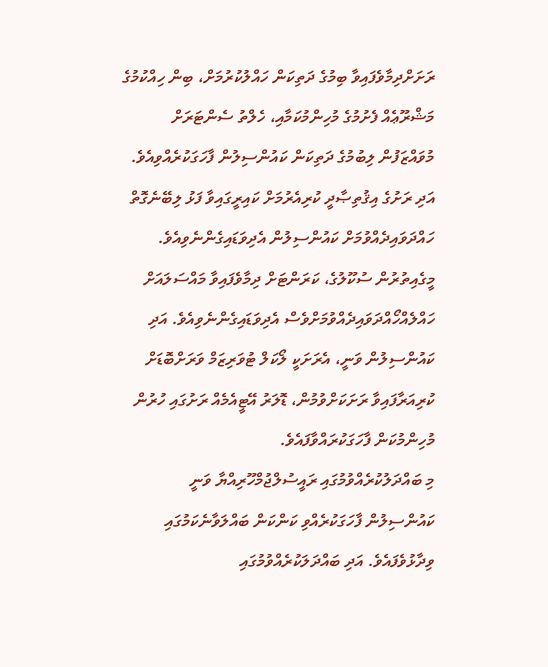ރަށަށްދިމާވެފައިވާ ބިމުގެ ދަތިކަން ހައްލުކުރުމަށް، ބިން ހިއްކުމުގެ މަޝްރޫޢެއް ފެށުމުގެ މުހިންމުކަމާއި، ހެލްތު ސެންޓަރަށް މުވައްޒަފުން ލިބުމުގެ ދަތިކަން ކައުންސިލުން ފާހަގަކުރެއްވިއެވެ. އަދި ރަށުގެ އިޤުތިޞާދީ ކުރިއެރުމަށް ކައިރީގައިވާ ފަޅު ލިބޭނެގޮތް ހައްދަވައިދެއްވުމަށް ކައުންސިލުން އެދިވަޑައިގެންނެވިއެވެ.
މީގެއިތުރުން ސުކޫލުގެ، ކަރަންޓަށް ދިމާވެފައިވާ މައްސަލައަށް ހައްލެއްހޯއްދަވައިދެއްވުމަށްވެސް އެދިވަޑައިގެންނެވިއެވެ. އަދި ކައުންސިލުން ވަނީ، އެރަށަކީ ލޯކަލް ޓުވަރިޒަމް ވަރަށްބޮޑަށް ކުރިއަރާފައިވާ ރަށަކަށްވުމުން، ޑޮލަރު އޭޓީއެމެއް ރަށުގައި ހުރުން މުހިންމުކަން ފާހަގަކުރައްވާފައެވެ.
މި ބައްދަލުކުރެއްވުމުގައި ރައީސުލްޖުމްހޫރިއްޔާ ވަނީ ކައުންސިލުން ފާހަގަކުރެއްވި ކަންކަން ބައްލަވާނެކަމުގައި ވިދާޅުވެފައެވެ. އަދި ބައްދަލަކުރެއްވުމުގައި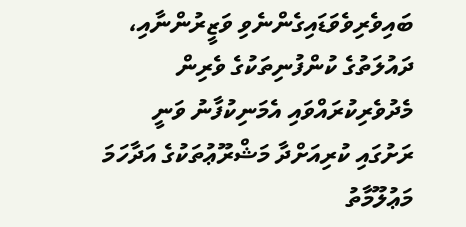ބައިވެރިވެވަޑައިގެންނެވި ވަޒީރުންނާއި، ދައުލަތުގެ ކުންފުނިތަކުގެ ވެރިން މެދުވެރިކުރައްވައި އެމަނިކުފާނު ވަނީ ރަށުގައި ކުރިއަށްދާ މަޝްރޫޢުތަކުގެ އަދާހަމަ މަޢުލޫމާތު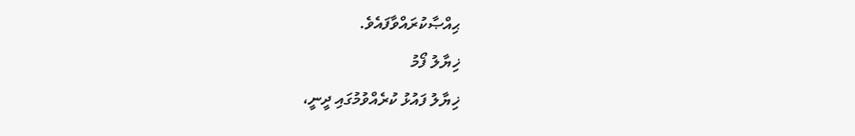ޙިއްޞާކުރައްވާފައެވެ.
ޚިޔާލު ފޯމު
ޚިޔާލު ފައުޅު ކުރެއްވުމުގައި ދީނީ،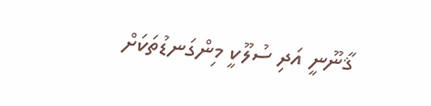ޤާނޫނީ އަދި ސުލޫކީ މިންގަނޑުތަކަށް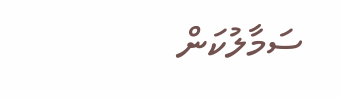ސަމާލުކަން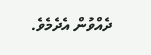ދެއްވުން އެދެމެވެ.